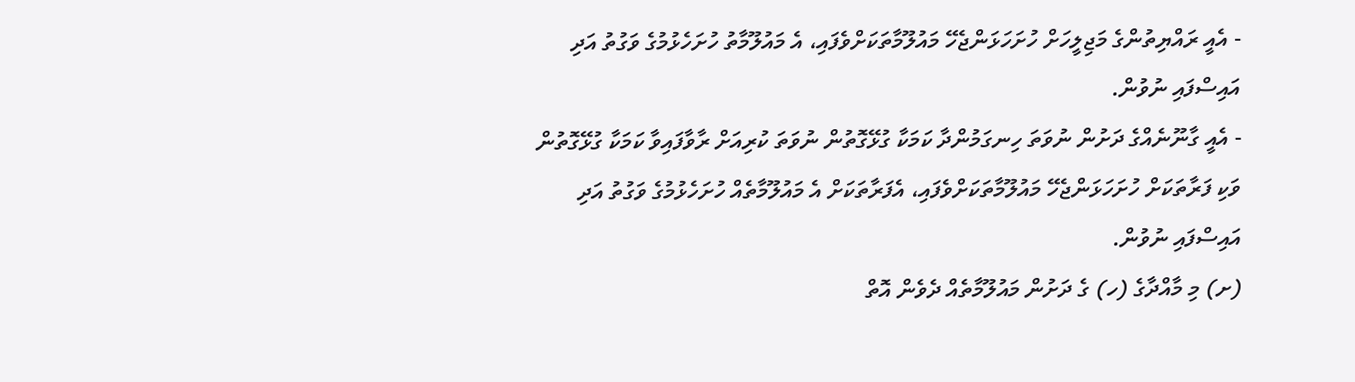- އެއީ ރައްޔިތުންގެ މަޖިލީހަށް ހުށަހަޅަންޖެހޭ މައުލޫމާތަކަށްވެފައި، އެ މައުލޫމާތު ހުށަހެޅުމުގެ ވަގުތު އަދި އައިސްފައި ނުވުން.
- އެއީ ގާނޫނެއްގެ ދަށުން ނުވަތަ ހިނގަމުންދާ ކަމަކާ ގުޅޭގޮތުން ނުވަތަ ކުރިއަށް ރާވާފައިވާ ކަމަކާ ގުޅޭގޮތުން ވަކި ފަރާތަކަށް ހުށަހަޅަންޖެހޭ މައުލޫމާތަކަށްވެފައި، އެފަރާތަކަށް އެ މައުލޫމާތެއް ހުށަހެޅުމުގެ ވަގުތު އަދި އައިސްފައި ނުވުން.
(ށ) މި މާއްދާގެ (ހ) ގެ ދަށުން މައުލޫމާތެއް ދެވެން އޮތް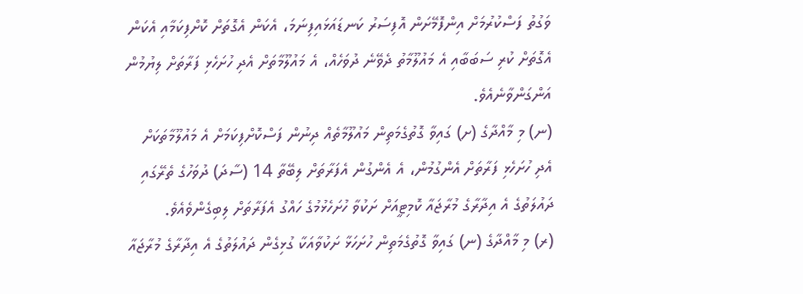ވަގުތު ފަސްކުރުމަށް އިންފޮމޭށަން އޮފިސަރު ކަނޑައަޅައިފިނަމަ، އެކަން އެގޮތަށް ކޮށްފިކަމާއި އެކަން އެގޮތަށް ކުރި ސަބަބާއި އެ މައުލޫމާތު ދެވޭނެ ދުވަހެއް، އެ މައުލޫމާތަށް އެދި ހުށަހެޅި ފަރާތަށް ލިޔުމުން އަންގަންވާނެއެވެ.
(ނ) މި މާއްދާގެ (ށ) ގައިވާ ގޮތުގެމަތިން މައުލޫމާތެއް ދިނުން ފަސްކޮށްފިކަމަށް އެ މައުލޫމާތަކަށް އެދި ހުށަހެޅި ފަރާތަށް އެންގުމުން، އެ އެންގުން އެފަރާތަށް ލިބޭތާ 14 (ސާދަ) ދުވަހުގެ ތެރޭގައި ދައުލަތުގެ އެ އިދާރާގެ މުރާޖައާ ކޮމިޓީއަށް ށަކުވާ ހުށަހެޅުމުގެ ހައްގު އެފަރާތަށް ލިބިގެންވެއެވެ.
(ރ) މި މާއްދާގެ (ނ) ގައިވާ ގޮތުގެމަތިން ހުށަހަޅާ ށަކުވާއަކާ ގުޅިގެން ދައުލަތުގެ އެ އިދާރާގެ މުރާޖައާ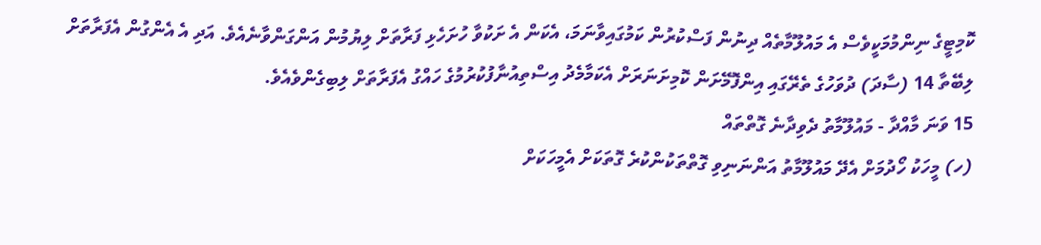ކޮމިޓީގެ ނިންމުމަކީވެސް އެ މައުލޫމާތެއް ދިނުން ފަސްކުރުން ކަމުގައިވާނަމަ، އެކަން އެ ށަކުވާ ހުށަހެޅި ފަރާތަށް ލިޔުމުން އަންގަންވާނެއެވެ. އަދި އެ އެންގުން އެފަރާތަށް ލިބޭތާ 14 (ސާދަ) ދުވަހުގެ ތެރޭގައި އިންފޮމޭށަން ކޮމިށަނަރަށް އެކަމާމެދު އިސްތިއުނާފުކުރުމުގެ ހައްގު އެފަރާތަށް ލިބިގެންވެއެވެ.
15 ވަނަ މާއްދާ - މައުލޫމާތު ދެވިދާނެ ގޮތްތައް
(ހ) މީހަކު ހޯދުމަށް އެދޭ މައުލޫމާތު އަންނަނިވި ގޮތްތަކުންކުރެ ގޮތަކަށް އެމީހަކަށް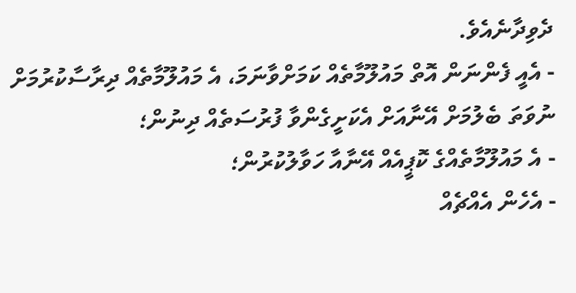ދެވިދާނެއެވެ.
- އެއީ ފެންނަން އޮތް މައުލޫމާތެއް ކަމަށްވާނަމަ، އެ މައުލޫމާތެއް ދިރާސާކުރުމަށް ނުވަތަ ބެލުމަށް އޭނާއަށް އެކަށީގެންވާ ފުރުސަތެއް ދިނުން؛
- އެ މައުލޫމާތެއްގެ ކޮޕީއެއް އޭނާއާ ހަވާލުކުރުން؛
- އެހެން އެއްޗެއް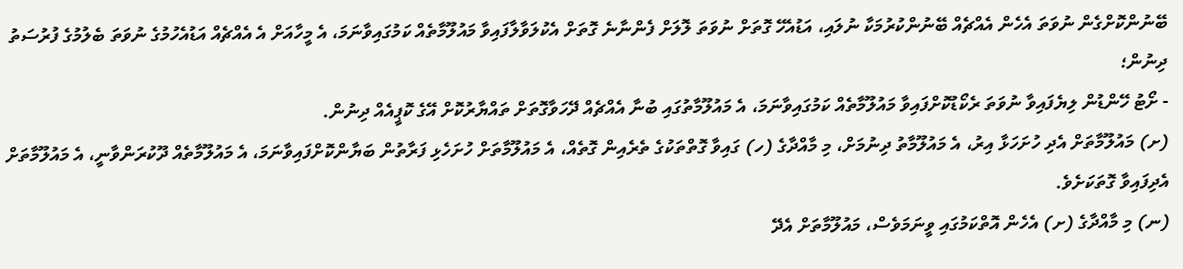ބޭނުންކޮށްގެން ނުވަތަ އެހެން އެއްޗެއް ބޭނުންކުރުމަކާ ނުލައި، އަޑުއެހޭ ގޮތަށް ނުވަތަ ލޮލަށް ފެންނާނެ ގޮތަށް އެކުލަވާލާފައިވާ މައުލޫމާތެއް ކަމުގައިވާނަމަ، އެ މީހާއަށް އެ އެއްޗެއް އަޑުއެހުމުގެ ނުވަތަ ބެލުމުގެ ފުރުސަތު ދިނުން؛
- ށޯޓު ހޭންޑުން ލިޔެފައިވާ ނުވަތަ ރެކޯޑުކޮށްފައިވާ މައުލޫމާތެއް ކަމުގައިވާނަމަ، އެ މައުލޫމާތުގައި ބުނާ އެއްޗެއް ދޭހަވާގޮތަށް ތައްޔާރުކޮށް އޭގެ ކޮޕީއެއް ދިނުން.
(ށ) މައުލޫމާތަށް އެދި ހުށަހަޅާ އިރު، އެ މައުލޫމާތު ދިނުމަށް، މި މާއްދާގެ (ހ) ގައިވާ ގޮތްތަކުގެ ތެރެއިން ގޮތެއް، އެ މައުލޫމާތަށް ހުށަހެޅި ފަރާތުން ބަޔާންކޮށްފައިވާނަމަ، އެ މައުލޫމާތެއް ދޫކުރަންވާނީ، އެ މައުލޫމާތަށް އެދިފައިވާ ގޮތަކަށެވެ.
(ނ) މި މާއްދާގެ (ށ) އެހެން އޮތްކަމުގައި ވީނަމަވެސް، މައުލޫމާތަށް އެދޭ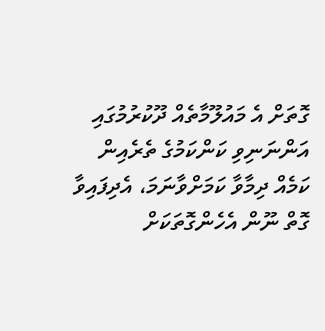ގޮތަށް އެ މައުލޫމާތެއް ދޫކުރުމުގައި އަންނަނިވި ކަންކަމުގެ ތެރެއިން ކަމެއް ދިމާވާ ކަމަށްވާނަމަ، އެދިފައިވާ ގޮތް ނޫން އެހެންގޮތަކަށް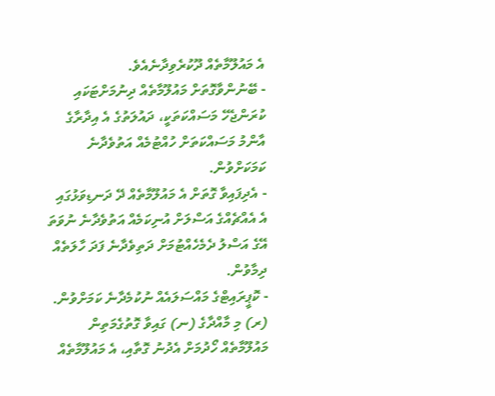އެ މައުލޫމާތެއް ދޫކުރެވިދާނެއެވެ.
- ބޭނުންވާގޮތަށް މައުލޫމާތެއް ދިނުމަށްޓަކައި ކުރަންޖެހޭ މަސައްކަތަކީ، ދައުލަތުގެ އެ އިދާރާގެ އާންމު މަސައްކަތަށް ހުއްޓުމެއް އަތުވެދާނެ ކަމަކަށްވުން.
- އެދިފައިވާ ގޮތަށް އެ މައުލޫމާތެއް ދޭ ދަނޑިވަޅުގައި އެ އެއްޗެއްގެ އަސްލަށް އުނިކަމެއް އަތުވެދާނެ ނުވަތަ އޭގެ އަސްލު ދެމެހެއްޓުމަށް ދަތިވެދާނެ ފަދަ ހާލަތެއް ދިމާވުން.
- ކޮޕީރައިޓްގެ މައްސަލައެއް ނުކުމެދާނެ ކަމަށްވުން.
(ރ) މި މާއްދާގެ (ނ) ގައިވާ ގޮތުގެމަތިން މައުލޫމާތެއް ހޯދުމަށް އެދުނު ގޮތާއި، އެ މައުލޫމާތެއް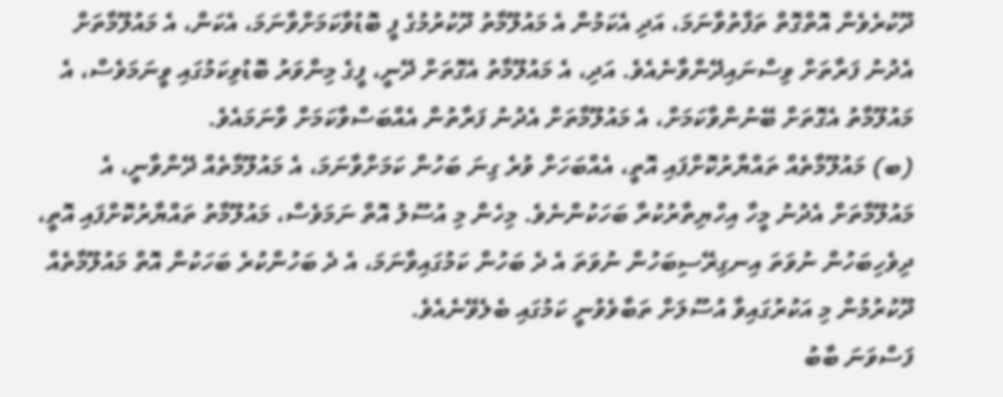ދޫކުރެވެން އޮތްގޮތް ތަފާތުވާނަމަ، އަދި އެކަމުން އެ މައުލޫމާތު ދޫކުރުމުގެ ފީ ބޮޑުވާކަމަށްވާނަމަ، އެކަން، އެ މައުލޫމާތަށް އެދުނު ފަރާތަށް ވިސްނައިދޭންވާނެއެވެ. އަދި، އެ މައުލޫމާތު އެގޮތަށް ދޭނީ، ފީގެ މިންވަރު ބޮޑުވިކަމުގައި ވީނަމަވެސް، އެ މައުލޫމާތު އެގޮތަށް ބޭނުންވާކަމަށް، އެ މައުލޫމާތަށް އެދުނު ފަރާތުން އެއްބަސްވާކަމަށް ވާނަމައެވެ.
(ބ) މައުލޫމާތެއް ތައްޔާރުކޮށްފައި އޮތީ، އެއްބަހަށް ވުރެ ގިނަ ބަހުން ކަމަށްވާނަމަ، އެ މައުލޫމާތެއް ދޭންވާނީ، އެ މައުލޫމާތަށް އެދުނު މީހާ އިހްޔިތާރުކުރާ ބަހަކުންނެވެ. މިހެން މި އުސޫލު އޮތް ނަމަވެސް، މައުލޫމާތު ތައްޔާރުކޮށްފައި އޮތީ، ދިވެހިބަހުން ނުވަތަ އިނގިރޭސިބަހުން ނުވަތަ އެ ދެ ބަހުން ކަމުގައިވާނަމަ، އެ ދެ ބަހުންކުރެ ބަހަކުން އޮތް މައުލޫމާތެއް ދޫކުރުމުން މި އަކުރުގައިވާ އުސޫލަށް ތަބާވެވުނީ ކަމުގައި ބެލެވޭނެއެވެ.
ފަސްވަނަ ބާބު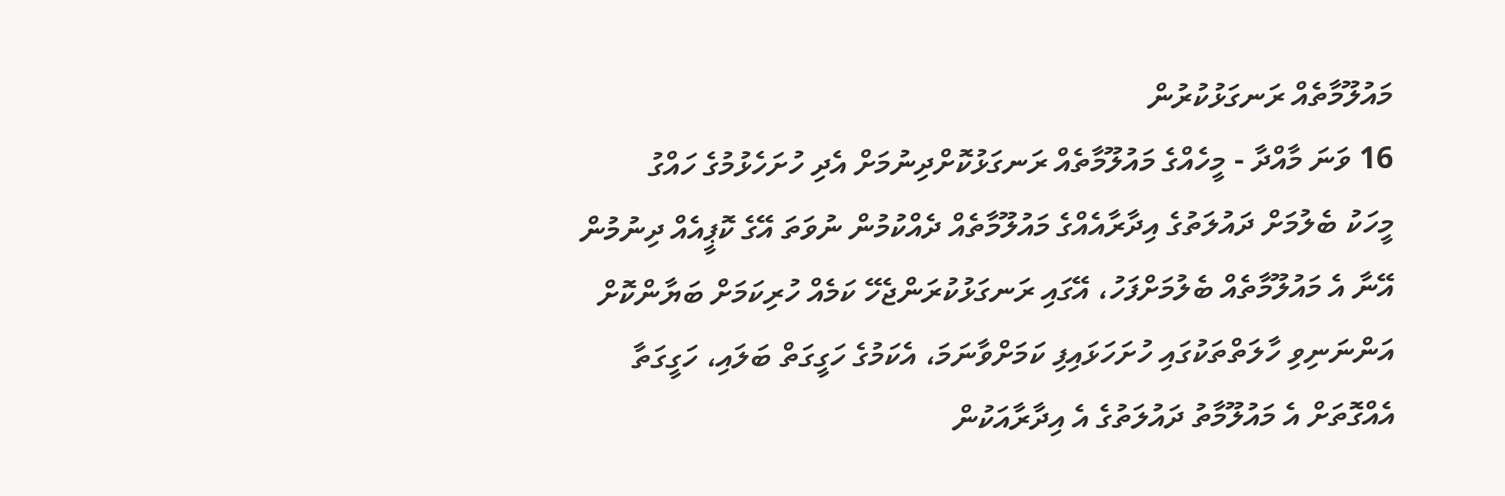މައުލޫމާތެއް ރަނގަޅުކުރުން
16 ވަނަ މާއްދާ - މީހެއްގެ މައުލޫމާތެއް ރަނގަޅުކޮށްދިނުމަށް އެދި ހުށަހެޅުމުގެ ހައްގު
މީހަކު ބެލުމަށް ދައުލަތުގެ އިދާރާއެއްގެ މައުލޫމާތެއް ދެއްކުމުން ނުވަތަ އޭގެ ކޮޕީއެއް ދިނުމުން އޭނާ އެ މައުލޫމާތެއް ބެލުމަށްފަހު، އޭގައި ރަނގަޅުކުރަންޖެހޭ ކަމެއް ހުރިކަމަށް ބަޔާންކޮށް އަންނަނިވި ހާލަތްތަކުގައި ހުށަހަޅައިފި ކަމަށްވާނަމަ، އެކަމުގެ ހަގީގަތް ބަލައި، ހަގީގަތާ އެއްގޮތަށް އެ މައުލޫމާތު ދައުލަތުގެ އެ އިދާރާއަކުން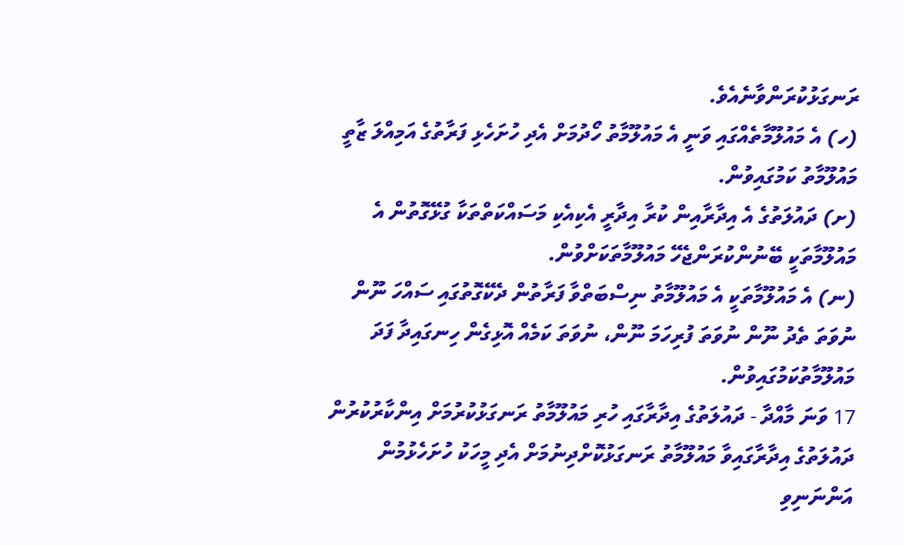ރަނގަޅުކުރަންވާނެއެވެ.
(ހ) އެ މައުލޫމާތެއްގައި ވަނީ އެ މައުލޫމާތު ހޯދުމަށް އެދި ހުށަހެޅި ފަރާތުގެ އަމިއްލަ ޒާތީ މައުލޫމާތު ކަމުގައިވުން.
(ށ) ދައުލަތުގެ އެ އިދާރާއިން ކުރާ އިދާރީ އެކިއެކި މަސައްކަތްތަކާ ގުޅޭގޮތުން އެ މައުލޫމާތަކީ ބޭނުންކުރަންޖެހޭ މައުލޫމާތަކަށްވުން.
(ނ) އެ މައުލޫމާތަކީ އެ މައުލޫމާތު ނިސްބަތްވާ ފަރާތުން ދެކޭގޮތުގައި ސައްހަ ނޫން ނުވަތަ ތެދު ނޫން ނުވަތަ ފުރިހަމަ ނޫން، ނުވަތަ ކަމެއް އޮޅިގެން ހިނގައިދާ ފަދަ މައުލޫމާތުކަމުގައިވުން.
17 ވަނަ މާއްދާ - ދައުލަތުގެ އިދާރާގައި ހުރި މައުލޫމާތު ރަނގަޅުކުރުމަށް އިންކާރުކުރުން
ދައުލަތުގެ އިދާރާގައިވާ މައުލޫމާތު ރަނގަޅުކޮށްދިނުމަށް އެދި މީހަކު ހުށަހެޅުމުން އަންނަނިވި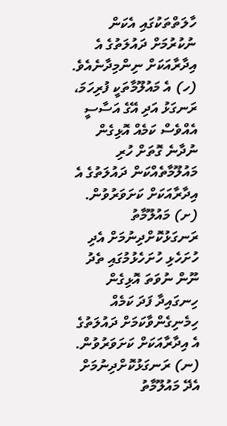ހާލަތްތަކުގައި އެކަން ނުކުރުމަށް ދައުލަތުގެ އެ އިދާރާއަކަށް ނިންމިދާނެއެވެ.
(ހ) އެ މައުލޫމާތަކީ ފުރިހަމަ، ރަނގަޅު އަދި އޭގެ އަސާސީ އެއްވެސް ކަމެއް އޮޅިގެން ނުދާނެ ގޮތަށް ހުރި މައުލޫމާތެއްކަން ދައުލަތުގެ އެ އިދާރާއަކަށް ކަށަވަރުވުން.
(ށ) މައުލޫމާތު ރަނގަޅުކޮށްދިނުމަށް އެދި ހުށަހެޅި ހުށަހެޅުމުގައި ތެދު ނޫން ނުވަތަ އޮޅިގެން ހިނގައިދާ ފަދަ ކަމެއް ހިމެނިގެންވާކަމަށް ދައުލަތުގެ އެ އިދާރާއަކަށް ކަށަވަރުވުން.
(ނ) ރަނގަޅުކޮށްދިނުމަށް އެދޭ މައުލޫމާތު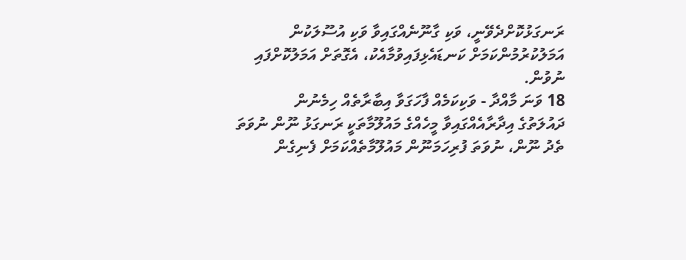ރަނގަޅުކޮށްދެވޭނީ، ވަކި ގާނޫނެއްގައިވާ ވަކި އުސޫލަކުން އަމަލުކުރުމުންކަމަށް ކަނޑައެޅިފައިވުމާއެކު، އެގޮތަށް އަމަލުކޮށްފައި ނުވުން.
18 ވަނަ މާއްދާ - ވަކިކަމެއް ފާހަގަވާ އިބާރާތެއް ހިމެނުން
ދައުލަތުގެ އިދާރާއެއްގައިވާ މީހެއްގެ މައުލޫމާތަކީ ރަނގަޅު ނޫން ނުވަތަ ތެދު ނޫން، ނުވަތަ ފުރިހަމަނޫން މައުލޫމާތެއްކަމަށް ފެނިގެން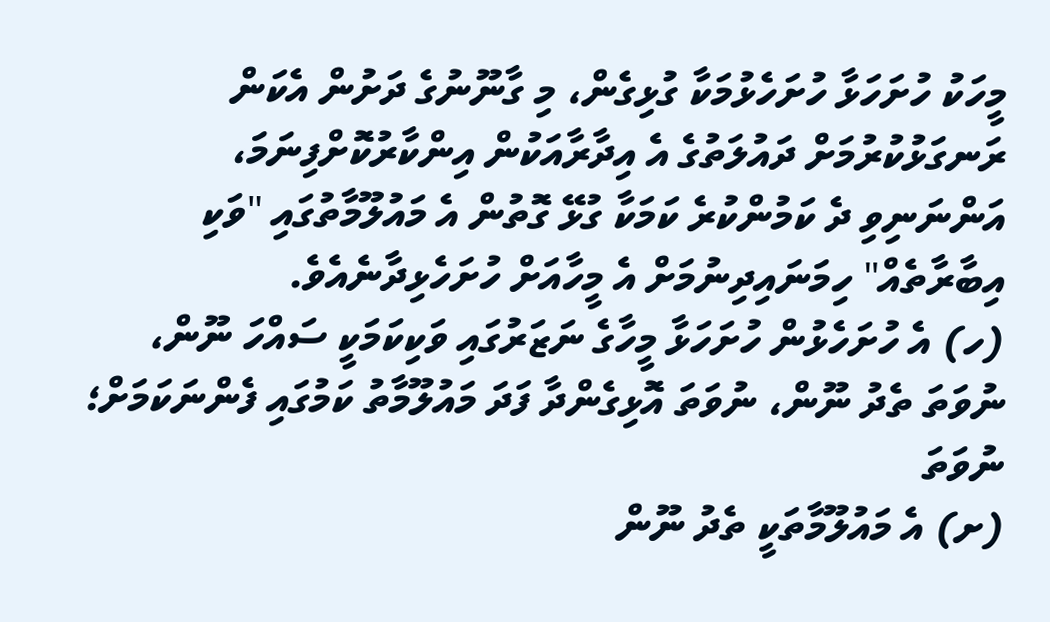މީހަކު ހުށަހަޅާ ހުށަހެޅުމަކާ ގުޅިގެން، މި ގާނޫނުގެ ދަށުން އެކަން ރަނގަޅުކުރުމަށް ދައުލަތުގެ އެ އިދާރާއަކުން އިންކާރުކޮށްފިނަމަ، އަންނަނިވި ދެ ކަމުންކުރެ ކަމަކާ ގުޅޭ ގޮތުން އެ މައުލޫމާތުގައި "ވަކި އިބާރާތެއް" ހިމަނައިދިނުމަށް އެ މީހާއަށް ހުށަހެޅިދާނެއެވެ.
(ހ) އެ ހުށަހެޅުން ހުށަހަޅާ މީހާގެ ނަޒަރުގައި ވަކިކަމަކީ ސައްހަ ނޫން، ނުވަތަ ތެދު ނޫން، ނުވަތަ އޮޅިގެންދާ ފަދަ މައުލޫމާތު ކަމުގައި ފެންނަކަމަށް؛ ނުވަތަ
(ށ) އެ މައުލޫމާތަކީ ތެދު ނޫން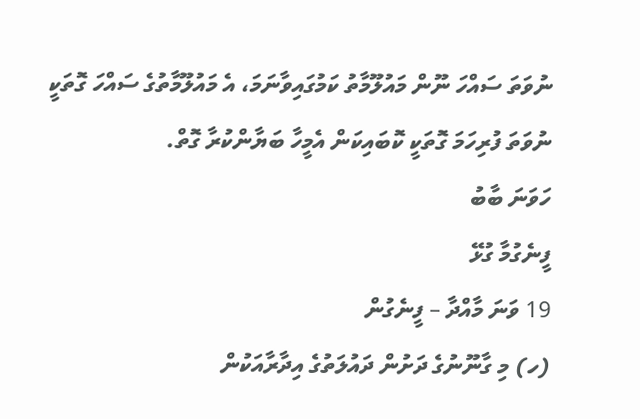ނުވަތަ ސައްހަ ނޫން މައުލޫމާތު ކަމުގައިވާނަމަ، އެ މައުލޫމާތުގެ ސައްހަ ގޮތަކީ ނުވަތަ ފުރިހަމަ ގޮތަކީ ކޮބައިކަން އެމީހާ ބަޔާންކުރާ ގޮތް.
ހަވަނަ ބާބު
ފީނެގުމާ ގުޅޭ
19 ވަނަ މާއްދާ – ފީނެގުން
(ހ) މި ގާނޫނުގެ ދަށުން ދައުލަތުގެ އިދާރާއަކުން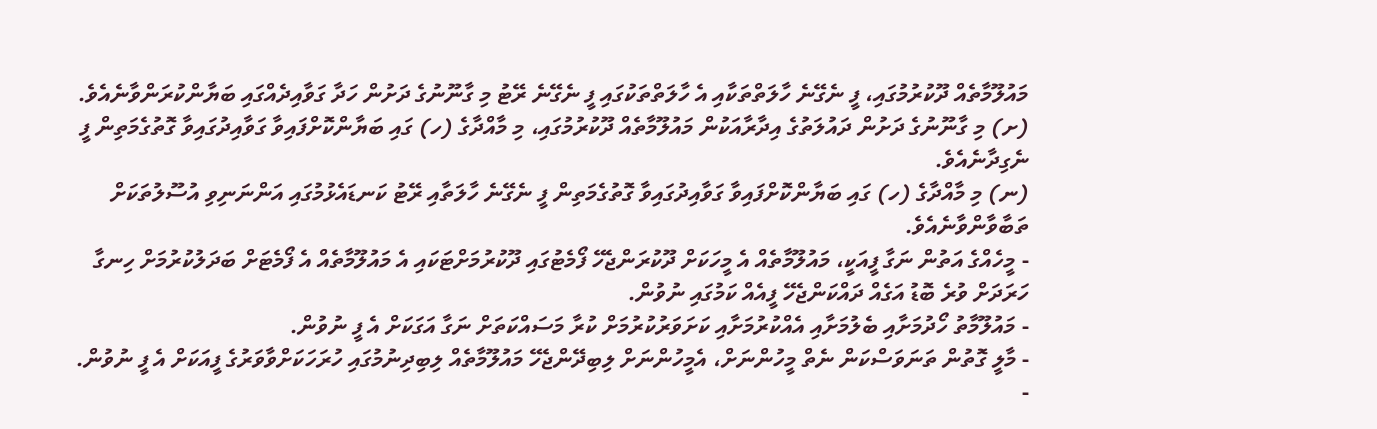މައުލޫމާތެއް ދޫކުރުމުގައި، ފީ ނެގޭނެ ހާލަތްތަކާއި އެ ހާލަތްތަކުގައި ފީ ނެގޭނެ ރޭޓު މި ގާނޫނުގެ ދަށުން ހަދާ ގަވާއިދެއްގައި ބަޔާންކުރަންވާނެއެވެ.
(ށ) މި ގާނޫނުގެ ދަށުން ދައުލަތުގެ އިދާރާއަކުން މައުލޫމާތެއް ދޫކުރުމުގައި، މި މާއްދާގެ (ހ) ގައި ބަޔާންކޮށްފައިވާ ގަވާއިދުގައިވާ ގޮތުގެމަތިން ފީ ނެގިދާނެއެވެ.
(ނ) މި މާއްދާގެ (ހ) ގައި ބަޔާންކޮށްފައިވާ ގަވާއިދުގައިވާ ގޮތުގެމަތިން ފީ ނެގޭނެ ހާލަތާއި ރޭޓު ކަނޑައެޅުމުގައި އަންނަނިވި އުސޫލުތަކަށް ތަބާވާންވާނެއެވެ.
- މީހެއްގެ އަތުން ނަގާ ފީއަކީ، މައުލޫމާތެއް އެ މީހަކަށް ދޫކުރަންޖެހޭ ފޯމެޓުގައި ދޫކުރުމަށްޓަކައި އެ މައުލޫމާތެއް އެ ފޯމެޓަށް ބަދަލުކުރުމަށް ހިނގާ ހަރަދަށް ވުރެ ބޮޑު އަގެއް ދައްކަންޖެހޭ ފީއެއް ކަމުގައި ނުވުން.
- މައުލޫމާތު ހޯދުމަށާއި ބެލުމަށާއި އެއްކުރުމަށާއި ކަށަވަރުކުރުމަށް ކުރާ މަސައްކަތަށް ނަގާ އަގަކަށް އެ ފީ ނުވުން.
- މާލީ ގޮތުން ތަނަވަސްކަން ނެތް މީހުންނަށް، އެމީހުންނަށް ލިބިދޭންޖެހޭ މައުލޫމާތެއް ލިބިދިނުމުގައި ހުރަހަކަށްވާވަރުގެ ފީއަކަށް އެ ފީ ނުވުން.
-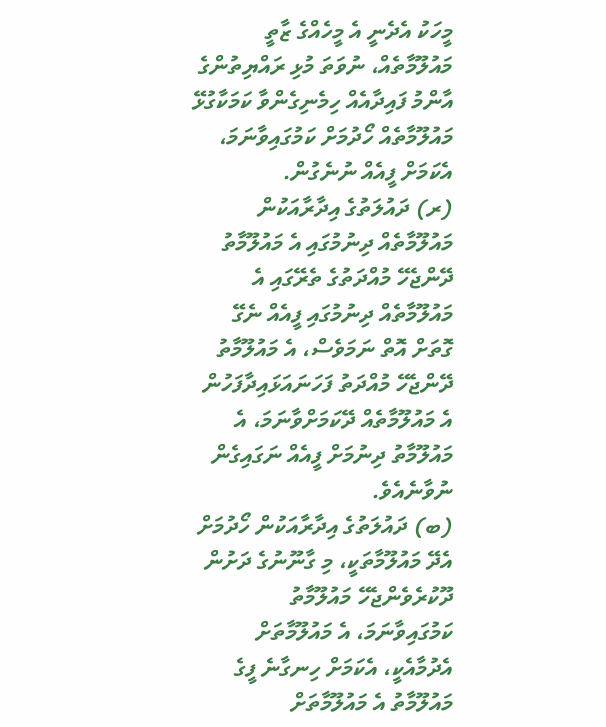މީހަކު އެދެނީ އެ މީހެއްގެ ޒާތީ މައުލޫމާތެއް، ނުވަތަ މުޅި ރައްޔިތުންގެ އާންމު ފައިދާއެއް ހިމެނިގެންވާ ކަމަކާގުޅޭ މައުލޫމާތެއް ހޯދުމަށް ކަމުގައިވާނަމަ، އެކަމަށް ފީއެއް ނުނެގުން.
(ރ) ދައުލަތުގެ އިދާރާއަކުން މައުލޫމާތެއް ދިނުމުގައި އެ މައުލޫމާތު ދޭންޖެހޭ މުއްދަތުގެ ތެރޭގައި އެ މައުލޫމާތެއް ދިނުމުގައި ފީއެއް ނެގޭ ގޮތަށް އޮތް ނަމަވެސް، އެ މައުލޫމާތު ދޭންޖެހޭ މުއްދަތު ފަހަނައަޅައިދާފަހުން އެ މައުލޫމާތެއް ދޭކަމަށްވާނަމަ، އެ މައުލޫމާތު ދިނުމަށް ފީއެއް ނަގައިގެން ނުވާނެއެވެ.
(ބ) ދައުލަތުގެ އިދާރާއަކުން ހޯދުމަށް އެދޭ މައުލޫމާތަކީ، މި ގާނޫނުގެ ދަށުން ދޫކުރެވެންޖެހޭ މައުލޫމާތު ކަމުގައިވާނަމަ، އެ މައުލޫމާތަށް އެދުމާއެކީ، އެކަމަށް ހިނގާނެ ފީގެ މައުލޫމާތު އެ މައުލޫމާތަށް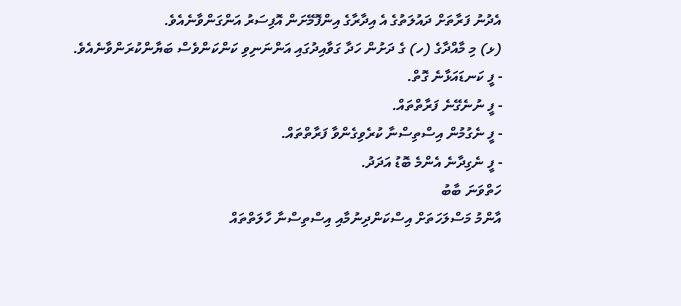އެދުނު ފަރާތަށް ދައުލަތުގެ އެ އިދާރާގެ އިންފޮމޭށަން އޮފިސަރު އަންގަންވާނެއެވެ.
(ޅ) މި މާއްދާގެ (ހ) ގެ ދަށުން ހަދާ ގަވާއިދުގައި އަންނަނިވި ކަންކަންވެސް ބަޔާންކުރަންވާނެއެވެ.
- ފީ ކަނޑައަޅާނެ ގޮތް.
- ފީ ނުނެގޭނެ ފަރާތްތައް.
- ފީ ނެގުމުން އިސްތިސްނާ ކުރެވިގެންވާ ފަރާތްތައް.
- ފީ ނެގިދާނެ އެންމެ ބޮޑު އަދަދު.
ހަތްވަނަ ބާބު
އާންމު މަސްލަހަތަށް އިސްކަންދިނުމާއި އިސްތިސްނާ ހާލަތްތައް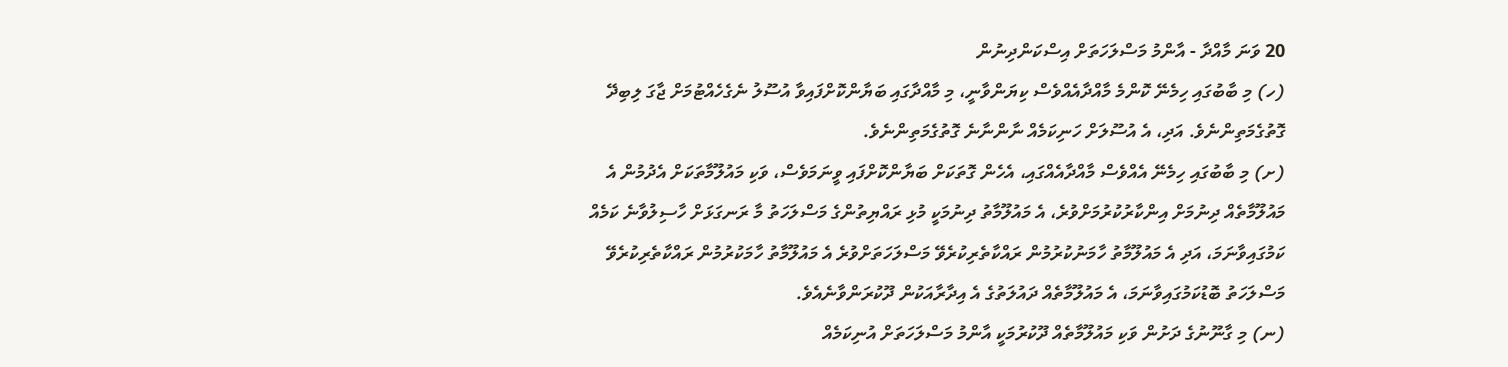20 ވަނަ މާއްދާ - އާންމު މަސްލަހަތަށް އިސްކަންދިނުން
(ހ) މި ބާބުގައި ހިމެނޭ ކޮންމެ މާއްދާއެއްވެސް ކިޔަންވާނީ، މި މާއްދާގައި ބަޔާންކޮށްފައިވާ އުސޫލު ނެގެހެއްޓުމަށް ޖާގަ ލިބިދޭ ގޮތުގެމަތިންނެވެ. އަދި، އެ އުސޫލަށް ހަނިކަމެއް ނާންނާނެ ގޮތުގެމަތިންނެވެ.
(ށ) މި ބާބުގައި ހިމެނޭ އެއްވެސް މާއްދާއެއްގައި، އެހެން ގޮތަކަށް ބަޔާންކޮށްފައި ވީނަމަވެސް، ވަކި މައުލޫމާތަކަށް އެދުމުން އެ މައުލޫމާތެއް ދިނުމަށް އިންކާރުކުރުމަށްވުރެ، އެ މައުލޫމާތު ދިނުމަކީ މުޅި ރައްޔިތުންގެ މަސްލަހަތު މާ ރަނގަޅަށް ހާސިލުވާނެ ކަމެއް ކަމުގައިވާނަމަ، އަދި އެ މައުލޫމާތު ހާމަނުކުރުމުން ރައްކާތެރިކުރެވޭ މަސްލަހަތަށްވުރެ އެ މައުލޫމާތު ހާމަކުރުމުން ރައްކާތެރިކުރެވޭ މަސްލަހަތު ބޮޑުކަމުގައިވާނަމަ، އެ މައުލޫމާތެއް ދައުލަތުގެ އެ އިދާރާއަކުން ދޫކުރަންވާނެއެވެ.
(ނ) މި ގާނޫނުގެ ދަށުން ވަކި މައުލޫމާތެއް ދޫކުރުމަކީ އާންމު މަސްލަހަތަށް އުނިކަމެއް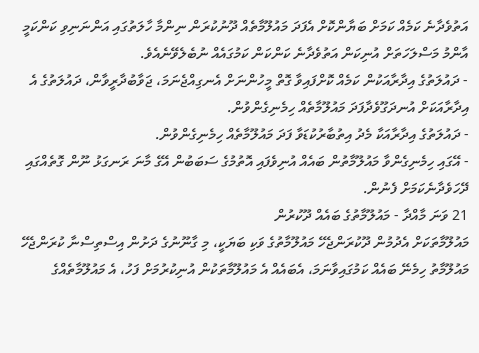އަތުވެދާނެ ކަމެއް ކަމަށް ބަޔާންކޮށް އެފަދަ މައުލޫމާތެއް ދޫނުކުރަން ނިންމާ ހާލަތުގައި އަންނަނިވި ކަންކަމީ އާންމު މަސްލަހަތަށް އުނިކަން އަތުވެދާނެ ކަންކަން ކަމުގައެއް ނުބެލެވޭނެއެވެ.
- ދައުލަތުގެ އިދާރާއަކުން ކަމެއް ކޮށްފައިވާ ގޮތް މީހުންނަށް އެނގިއްޖެނަމަ، ޖަވާބުދާރީވާން، ދައުލަތުގެ އެ އިދާރާއަކަށް އުނދަގޫވެދާފަދަ މައުލޫމާތެއް ހިމެނިގެންވުން.
- ދައުލަތުގެ އިދާރާއަކާ މެދު އިތުބާރުކުޑަވާ ފަދަ މައުލޫމާތެއް ހިމެނިގެންވުން.
- އޭގައި ހިމެނިގެންވާ މައުލޫމާތުން ބައެއް އުނިވެފައި އޮތުމުގެ ސަބަބުން އޭގެ މާނަ ރަނގަޅު ނޫން ގޮތެއްގައި ދޭހަވެދާނެކަމަށް ފެނުން.
21 ވަނަ މާއްދާ - މައުލޫމާތުގެ ބައެއް ދޫކުރުން
މައުލޫމާތަކަށް އެދުމުން ދޫކުރަންޖެހޭ މައުލޫމާތުގެ ވަކި ބަޔަކީ، މި ގާނޫނުގެ ދަށުން އިސްތިސްނާ ކުރަންޖެހޭ މައުލޫމާތު ހިމެނޭ ބައެއް ކަމުގައިވާނަމަ، އެބައެއް އެ މައުލޫމާތަކުން އުނިކުރުމަށް ފަހު، އެ މައުލޫމާތެއްގެ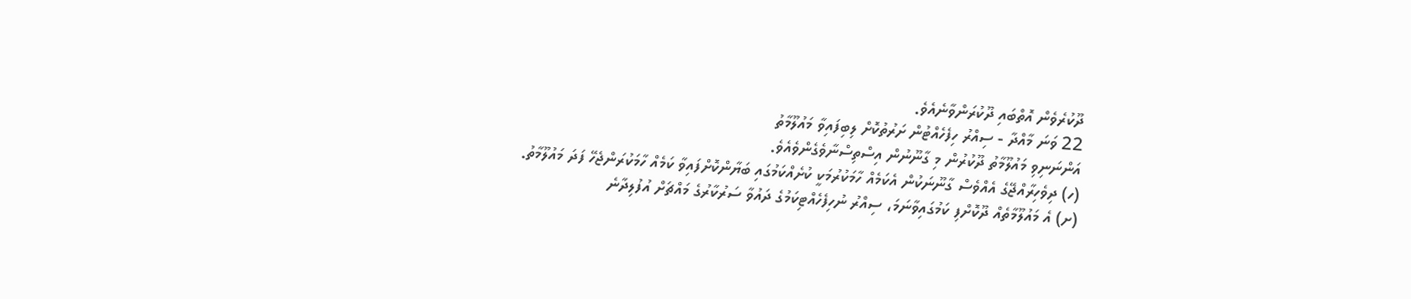ދޫކުރެވެން އޮތްބައި ދޫކުރަންވާނެއެވެ.
22 ވަނަ މާއްދާ - ސިއްރު ހިފެހެއްޓުން ށަރުތުކޮށް ލިބިފައިވާ މައުލޫމާތު
އަންނަނިވި މައުލޫމާތު ދޫކުރުން މި ގާނޫނުން އިސްތިސްނާވެގެންވެއެވެ.
(ހ) ދިވެހިރާއްޖޭގެ އެއްވެސް ގާނޫނަކުން އެކަމެއް ހާމަކުރުމަކީ ކުށެއްކަމުގައި ބަޔާންކޮށްފައިވާ ކަމެއް ހާމަކުރަންޖެހޭ ފަދަ މައުލޫމާތު.
(ށ) އެ މައުލޫމާތެއް ދޫކޮށްފި ކަމުގައިވާނަމަ، ސިއްރު ނުހިފެހެއްޓިކަމުގެ ދައުވާ ސަރުކާރުގެ މައްޗަށް އުފުލިދާނެ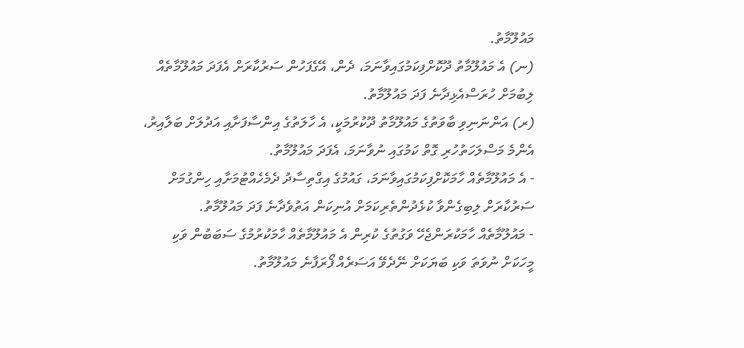މައުލޫމާތު.
(ނ) އެ މައުލޫމާތު ދޫކޮށްފިކަމުގައިވާނަމަ، ދެން، އޭގެފަހުން ސަރުކާރަށް އެފަދަ މައުލޫމާތެއް ލިބުމަށް ހުރަސްއެޅިދާނެ ފަދަ މައުލޫމާތު.
(ރ) އަންނަނިވި ބާވަތުގެ މައުލޫމާތު ދޫކުރުމަކީ، އެ ހާލަތުގެ އިންސާފަށާއި އަދުލަށް ބަލާއިރު، އެންމެ މަސްލަހަތުހުރި ގޮތް ކަމުގައި ނުވާނަމަ، އެފަދަ މައުލޫމާތު.
- އެ މައުލޫމާތެއް ހާމަކޮށްފިކަމުގައިވާނަމަ، ގައުމުގެ އިގްތިސާދު ދެމެހެއްޓުމަށާއި ހިންގުމަށް ސަރުކާރަށް ލިބިގެންވާ ކުޅެދުންތެރިކަމަށް އުނިކަން އަތުވެދާނެ ފަދަ މައުލޫމާތު.
- މައުލޫމާތެއް ހާމަކުރަންޖެހޭ ވަގުތުގެ ކުރިން އެ މައުލޫމާތެއް ހާމަކުރުމުގެ ސަބަބުން ވަކި މީހަކަށް ނުވަތަ ވަކި ބަޔަކަށް ނޭދެވޭ އަސަރެއް ފޯރަފާނެ މައުލޫމާތު.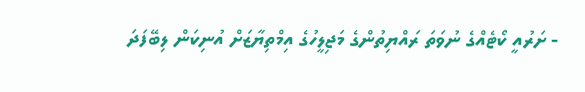- ށަރުއީ ކޯޓެއްގެ ނުވަތަ ރައްޔިތުންގެ މަޖިލީހުގެ އިމްތިޔާޒަށް އުނިކަން ލިބޭފަދަ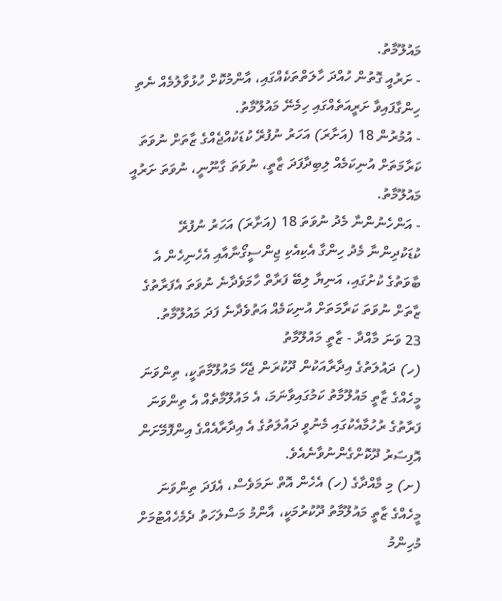މައުލޫމާތު.
- ށަރުއީ ގޮތުން ހުއްދަ ހާލަތްތަކެއްގައި، އާންމުކޮށް ހުޅުވާލުމެއް ނެތި ހިންގާފައިވާ ށަރީއަތެއްގައި ހިމެނޭ މައުލޫމާތު.
- އުމުރުން 18 (އަށާރަ) އަހަރު ނުފުރޭ ކުޑަކުއްޖެއްގެ ޒާތަށް ނުވަތަ ކަރާމަތަށް އުނިކަމެއް ލިބިދާފަދަ ޒާތީ، ނުވަތަ ގާނޫނީ، ނުވަތަ ށަރުއީ މައުލޫމާތު.
- އަންހެނުންނާ މެދު ނުވަތަ 18 (އަށާރަ) އަހަރު ނުފުރޭ ކުޑަކުދިންނާ މެދު ހިންގާ އެކިއެކި ޖިންސީގޯނާއާއި އެހެނިހެން އެ ބާވަތުގެ ކުށުގައި، އަނިޔާ ލިބޭ ފަރާތް ހާމަވެދާނެ ނުވަތަ އެފަރާތުގެ ޒާތަށް ނުވަތަ ކަރާމަތަށް އުނިކަމެއް އަތުވެދާނެ ފަދަ މައުލޫމާތު.
23 ވަނަ މާއްދާ - ޒާތީ މައުލޫމާތު
(ހ) ދައުލަތުގެ އިދާރާއަކުން ދޫކުރަން ޖެހޭ މައުލޫމާތަކީ، ތިންވަނަ މީހެއްގެ ޒާތީ މައުލޫމާތު ކަމުގައިވާނަމަ، އެ މައުލޫމާތެއް އެ ތިންވަނަ ފަރާތުގެ ރުހުމާއެކުގައި މެނުވީ ދައުލަތުގެ އެ އިދާރާއެއްގެ އިންފޮމޭށަން އޮފިސަރު ދޫކޮށްގެންނުވާނެއެވެ.
(ށ) މި މާއްދާގެ (ހ) އެހެން އޮތް ނަމަވެސް، އެފަދަ ތިންވަނަ މީހެއްގެ ޒާތީ މައުލޫމާތު ދޫކުރުމަކީ، އާންމު މަސްލަހަތު ދެމެހެއްޓުމަށް މުހިންމު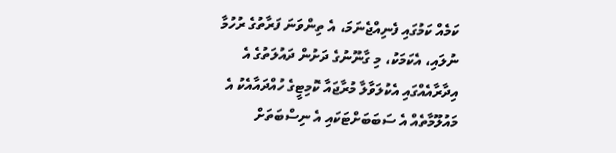ކަމެއް ކަމުގައި ފެނިއްޖެނަމަ، އެ ތިންވަނަ ފަރާތުގެ ރުހުމާ ނުލައި، އެކަމަކު، މި ގާނޫނުގެ ދަށުން ދައުލަތުގެ އެ އިދާރާއެއްގައި އެކުލަވާލާ މުރާޖައާ ކޮމިޓީގެ ހުއްދައާއެކު އެ މައުލޫމާތެއް އެ ސަބަބަށްޓަކައި އެ ނިސްބަތަށް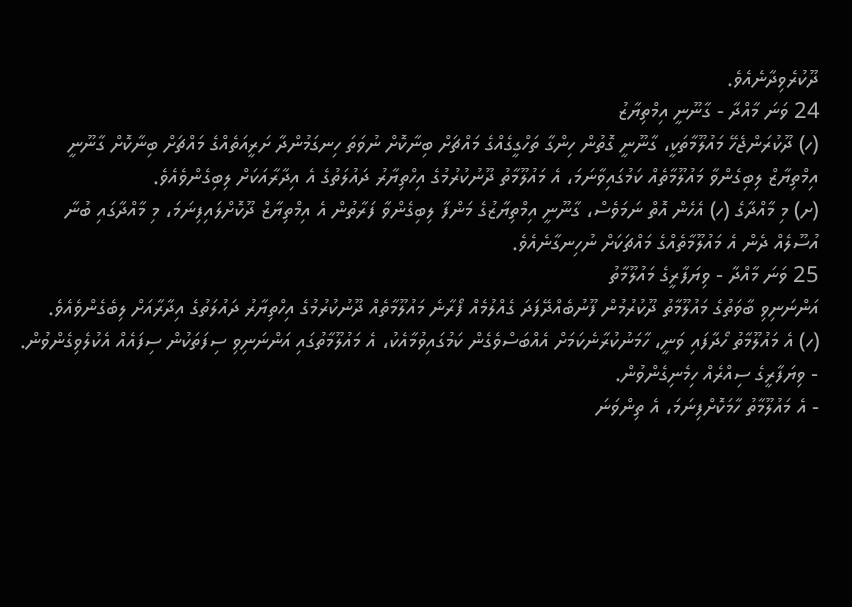ދޫކުރެވިދާނެއެވެ.
24 ވަނަ މާއްދާ - ގާނޫނީ އިމްތިޔާޒު
(ހ) ދޫކުރަންޖެހޭ މައުލޫމާތަކީ، ގާނޫނީ ގޮތުން ހިންގާ ތަހްގީގެއްގެ މައްޗަށް ބިނާކޮށް ނުވަތަ ހިނގަމުންދާ ށަރީއަތެއްގެ މައްޗަށް ބިނާކޮށް ގާނޫނީ އިމްތިޔާޒް ލިބިގެންވާ މައުލޫމާތެއް ކަމުގައިވާނަމަ، އެ މައުލޫމާތު ދޫނުކުރުމުގެ އިހްތިޔާރު ދައުލަތުގެ އެ އިދާރާއަކަށް ލިބިގެންވެއެވެ.
(ށ) މި މާއްދާގެ (ހ) އެހެން އޮތް ނަމަވެސް، ގާނޫނީ އިމްތިޔާޒުގެ މަންފާ ލިބިގެންވާ ފަރާތުން އެ އިމްތިޔާޒް ދޫކޮށްލައިފިނަމަ، މި މާއްދާގައި ބުނާ އުސޫލެއް ދެން އެ މައުލޫމާތެއްގެ މައްޗަކަށް ނުހިނގާނެއެވެ.
25 ވަނަ މާއްދާ - ވިޔަފާރީގެ މައުލޫމާތު
އަންނަނިވި ބާވަތުގެ މައުލޫމާތު ދޫކުރުމުން ފޫނުބެއްދޭފަދަ ގެއްލުމެއް ފޯރާނެ މައުލޫމާތެއް ދޫނުކުރުމުގެ އިހްތިޔާރު ދައުލަތުގެ އިދާރާއަށް ލިބެގެންވެއެވެ.
(ހ) އެ މައުލޫމާތު ހޯދާފައި ވަނީ، ހާމަނުކުރާނެކަމަށް އެއްބަސްވެގެން ކަމުގައިވުމާއެކު، އެ މައުލޫމާތުގައި އަންނަނިވި ސިފަތަކުން ސިފައެއް އެކުލެވިގެންވުން.
- ވިޔަފާރީގެ ސިއްރެއް ހިމެނިގެންވުން.
- އެ މައުލޫމާތު ހާމަކޮށްފިނަމަ، އެ ތިންވަނަ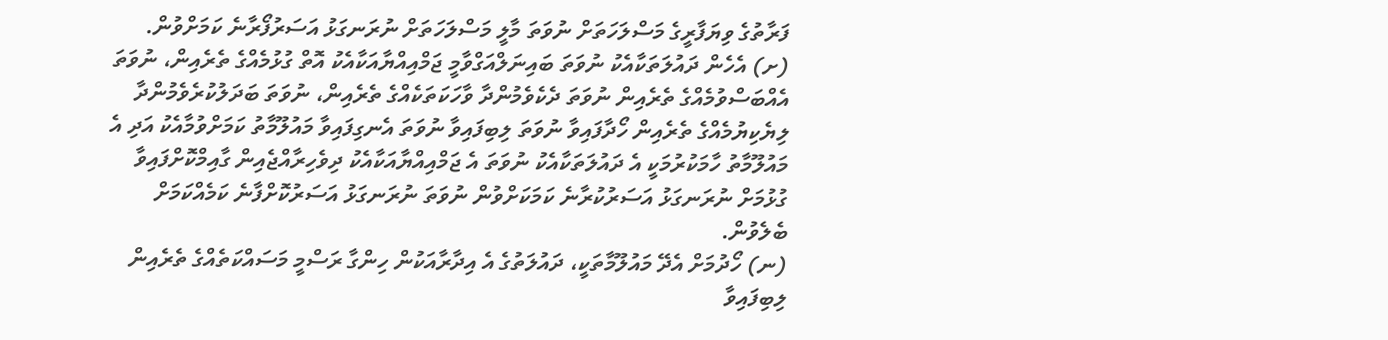ފަރާތުގެ ވިޔަފާރީގެ މަސްލަހަތަށް ނުވަތަ މާލީ މަސްލަހަތަށް ނުރަނގަޅު އަސަރުފޯރާނެ ކަމަށްވުން.
(ށ) އެހެން ދައުލަތަކާއެކު ނުވަތަ ބައިނަލްއަގްވާމީ ޖަމްއިއްޔާއަކާއެކު އޮތް ގުޅުމެއްގެ ތެރެއިން، ނުވަތަ އެއްބަސްވުމެއްގެ ތެރެއިން ނުވަތަ ދެކެވެމުންދާ ވާހަކަތަކެއްގެ ތެރެއިން، ނުވަތަ ބަދަލުކުރެވެމުންދާ ލިޔެކިޔުމެއްގެ ތެރެއިން ހޯދާފައިވާ ނުވަތަ ލިބިފައިވާ ނުވަތަ އެނގިފައިވާ މައުލޫމާތު ކަމަށްވުމާއެކު އަދި އެ މައުލޫމާތު ހާމަކުރުމަކީ އެ ދައުލަތަކާއެކު ނުވަތަ އެ ޖަމްއިއްޔާއަކާއެކު ދިވެހިރާއްޖެއިން ގާއިމްކޮށްފައިވާ ގުޅުމަށް ނުރަނގަޅު އަސަރުކުރާނެ ކަމަކަށްވުން ނުވަތަ ނުރަނގަޅު އަސަރުކޮށްފާނެ ކަމެއްކަމަށް ބެލެވުން.
(ނ) ހޯދުމަށް އެދޭ މައުލޫމާތަކީ، ދައުލަތުގެ އެ އިދާރާއަކުން ހިންގާ ރަސްމީ މަސައްކަތެއްގެ ތެރެއިން ލިބިފައިވާ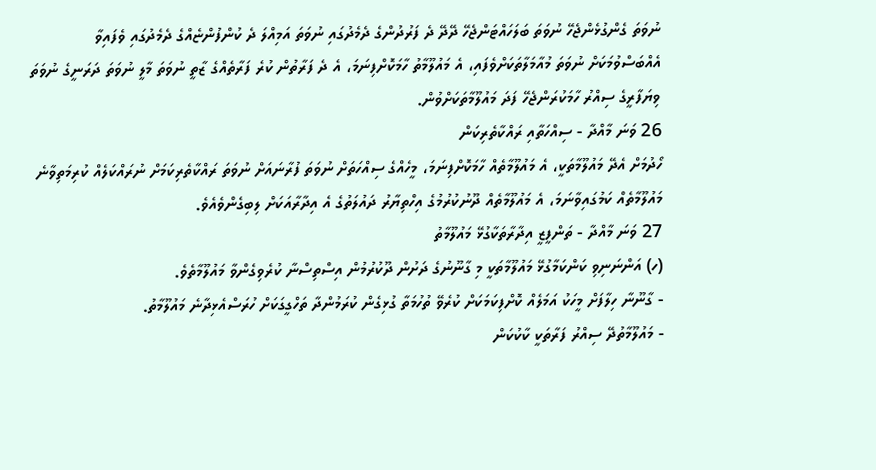ނުވަތަ ގެންގުޅެންޖެހޭ ނުވަތަ ބަލަހައްޓަންޖެހޭ ދޭދޭ ދެ ފަރުދުންގެ ދެމެދުގައި ނުވަތަ އަމިއްލަ ދެ ކުންފުންޏެއްގެ ދެމެދުގައި ވެފައިވާ އެއްބަސްވުމަކަށް ނުވަތަ މުއާމަލާތަކަށްވެފައި، އެ މައުލޫމާތު ހާމަކޮށްފިނަމަ، އެ ދެ ފަރާތުން ކުރެ ފަރާތެއްގެ ޒާތީ ނުވަތަ މާލީ ނުވަތަ ދަރަނީގެ ނުވަތަ ވިޔަފާރީގެ ސިއްރު ހާމަކުރަންޖެހޭ ފަދަ މައުލޫމާތަކަށްވުން.
26 ވަނަ މާއްދާ - ސިއްހަތާއި ރައްކާތެރިކަން
ހޯދުމަށް އެދޭ މައުލޫމާތަކީ، އެ މައުލޫމާތެއް ހާމަކޮށްފިނަމަ، މީހެއްގެ ސިއްހަތަށް ނުވަތަ ފުރާނައަށް ނުވަތަ ރައްކާތެރިކަމަށް ނުރައްކަލެއް ކުރިމަތިވާނެ މައުލޫމާތެއް ކަމުގައިވާނަމަ، އެ މައުލޫމާތެއް ދޫނުކުރުމުގެ އިހްތިޔާރު ދައުލަތުގެ އެ އިދާރާއަކަށް ލިބިގެންވެއެވެ.
27 ވަނަ މާއްދާ - ތަންފީޒީ އިދާރާތަކާގުޅޭ މައުލޫމާތު
(ހ) އަންނަނިވި ކަންކަމާގުޅޭ މައުލޫމާތަކީ މި ގާނޫނުގެ ދަށުން ދޫކުރުމުން އިސްތިސްނާ ކުރެވިގެންވާ މައުލޫމާތެވެ.
- ގާނޫނާ ހިލާފަށް މީހަކު އަމަލެއް ކޮށްފިކަމަކަށް ކުރެވޭ ތުހުމަތާ ގުޅިގެން ކުރަމުންދާ ތަހްގީގަކަށް ހުރަސްއެޅިދާނެ މައުލޫމާތު.
- މައުލޫމާތުދޭ ސިއްރު ފަރާތަކީ ކާކުކަން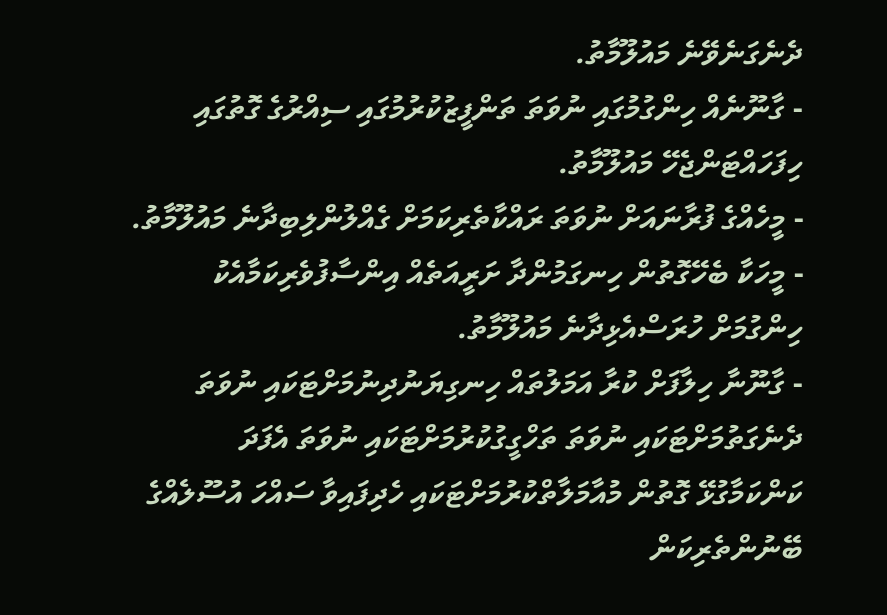ދެނެގަނެވޭނެ މައުލޫމާތު.
- ގާނޫނެއް ހިންގުމުގައި ނުވަތަ ތަންފީޒުކުރުމުގައި ސިއްރުގެ ގޮތުގައި ހިފަހައްޓަންޖެހޭ މައުލޫމާތު.
- މީހެއްގެ ފުރާނައަށް ނުވަތަ ރައްކާތެރިކަމަށް ގެއްލުންލިބިދާނެ މައުލޫމާތު.
- މީހަކާ ބެހޭގޮތުން ހިނގަމުންދާ ށަރީއަތެއް އިންސާފުވެރިކަމާއެކު ހިންގުމަށް ހުރަސްއެޅިދާނެ މައުލޫމާތު.
- ގާނޫނާ ހިލާފަށް ކުރާ އަމަލުތައް ހިނގިޔަނުދިނުމަށްޓަކައި ނުވަތަ ދެނެގަތުމަށްޓަކައި ނުވަތަ ތަހްގީގުކުރުމަށްޓަކައި ނުވަތަ އެފަދަ ކަންކަމާގުޅޭ ގޮތުން މުއާމަލާތްކުރުމަށްޓަކައި ހެދިފައިވާ ސައްހަ އުސޫލެއްގެ ބޭނުންތެރިކަން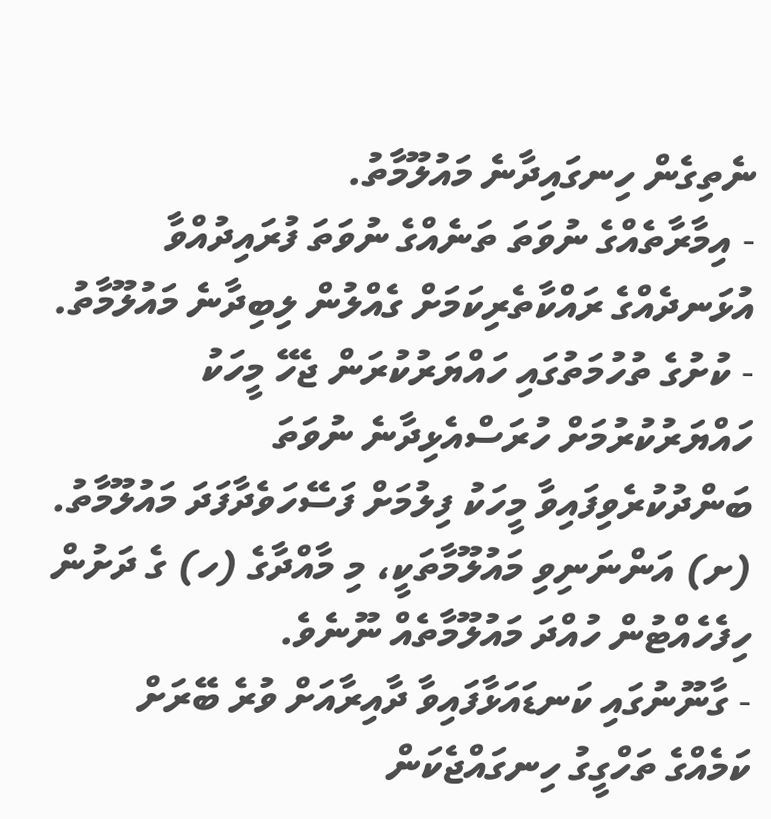ނެތިގެން ހިނގައިދާނެ މައުލޫމާތު.
- އިމާރާތެއްގެ ނުވަތަ ތަނެއްގެ ނުވަތަ ފުރައިދުއްވާ އުޅަނދެއްގެ ރައްކާތެރިކަމަށް ގެއްލުން ލިބިދާނެ މައުލޫމާތު.
- ކުށުގެ ތުހުމަތުގައި ހައްޔަރުކުރަން ޖެހޭ މީހަކު ހައްޔަރުކުރުމަށް ހުރަސްއެޅިދާނެ ނުވަތަ ބަންދުކުރެވިފައިވާ މީހަކު ފިލުމަށް ފަސޭހަވެދާފަދަ މައުލޫމާތު.
(ށ) އަންނަނިވި މައުލޫމާތަކީ، މި މާއްދާގެ (ހ) ގެ ދަށުން ހިފެހެއްޓުން ހުއްދަ މައުލޫމާތެއް ނޫނެވެ.
- ގާނޫނުގައި ކަނޑައަޅާފައިވާ ދާއިރާއަށް ވުރެ ބޭރަށް ކަމެއްގެ ތަހްގީގު ހިނގައްޖެކަން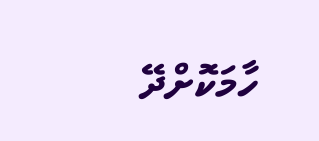ހާމަކޮށްދޭ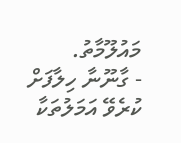މައުލޫމާތު.
- ގާނޫނާ ހިލާފަށް ކުރެވޭ އަމަލުތަކާ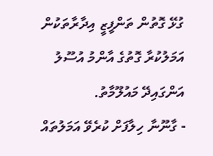ގުޅޭ ގޮތުން ތަންފީޒީ އިދާރާތަކުން އަމަލުކުރާ ގޮތުގެ އާންމު އުސޫލު އަންގައިދޭ މައުލޫމާތު.
- ގާނޫނާ ހިލާފަށް ކުރެވޭ އަމަލުތައް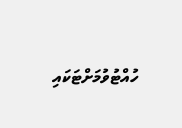ހުއްޓުވުމަށްޓަކައި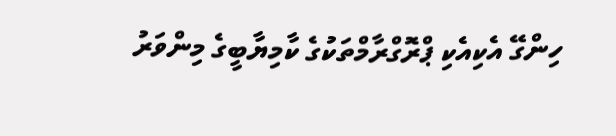ހިންގޭ އެކިއެކި ޕްރޮގްރާމްތަކުގެ ކާމިޔާބީގެ މިންވަރު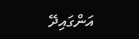އަންގައިދޭ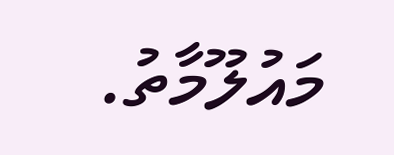މައުލޫމާތު.